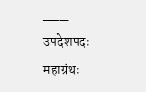___
उपदेशपदः महाग्रंथः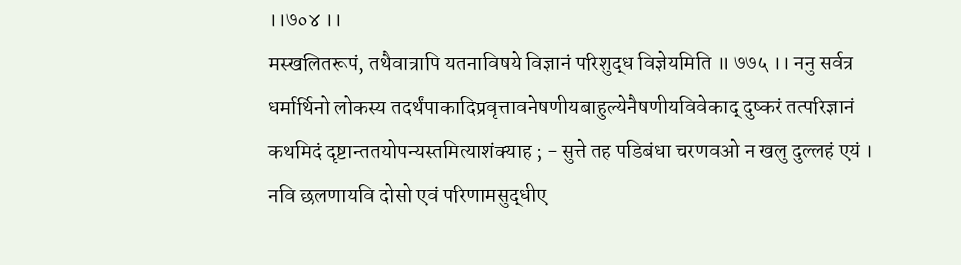।।७०४ ।।
मस्खलितरूपं, तथैवात्रापि यतनाविषये विज्ञानं परिशुद्ध विज्ञेयमिति ॥ ७७५ ।। ननु सर्वत्र धर्मार्थिनो लोकस्य तदर्थंपाकादिप्रवृत्तावनेषणीयबाहुल्येनैषणीयविवेकाद् दुष्करं तत्परिज्ञानं कथमिदं दृष्टान्ततयोपन्यस्तमित्याशंक्याह ; - सुत्ते तह पडिबंधा चरणवओ न खलु दुल्लहं एयं । नवि छलणायवि दोसो एवं परिणामसुद्धीए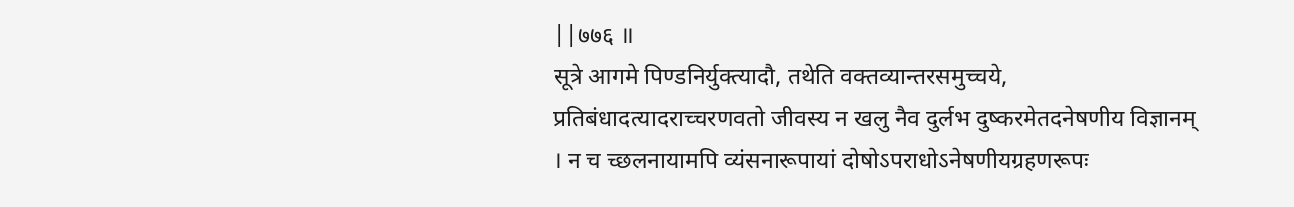||७७६ ॥
सूत्रे आगमे पिण्डनिर्युक्त्यादौ, तथेति वक्तव्यान्तरसमुच्चये, प्रतिबंधादत्यादराच्चरणवतो जीवस्य न खलु नैव दुर्लभ दुष्करमेतदनेषणीय विज्ञानम् । न च च्छलनायामपि व्यंसनारूपायां दोषोऽपराधोऽनेषणीयग्रहणरूपः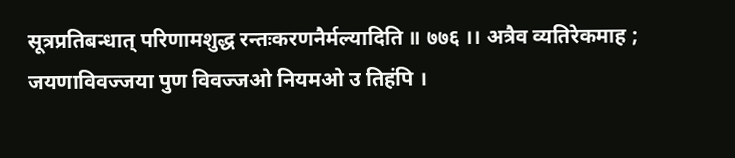सूत्रप्रतिबन्धात् परिणामशुद्ध रन्तःकरणनैर्मल्यादिति ॥ ७७६ ।। अत्रैव व्यतिरेकमाह ;
जयणाविवज्जया पुण विवज्जओ नियमओ उ तिहंपि ।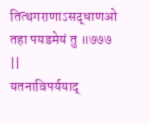तित्थगराणाऽसद्धाणओ तहा पयडमेयं तु ॥७७७ ||
यतनाविपर्ययाद्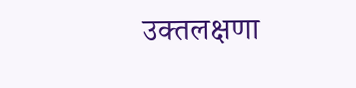उक्तलक्षणा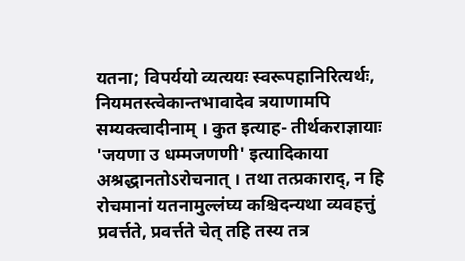यतना; विपर्ययो व्यत्ययः स्वरूपहानिरित्यर्थः, नियमतस्त्वेकान्तभावादेव त्रयाणामपि सम्यक्त्वादीनाम् । कुत इत्याह- तीर्थकराज्ञायाः 'जयणा उ धम्मजणणी' इत्यादिकाया अश्रद्धानतोऽरोचनात् । तथा तत्प्रकाराद्, न हि रोचमानां यतनामुल्लंघ्य कश्चिदन्यथा व्यवहत्तुं प्रवर्त्तते, प्रवर्त्तते चेत् तहि तस्य तत्र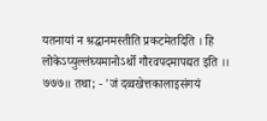यतनायां न श्रद्धानमस्तीति प्रकटमेतदिति । हि लोकेऽप्युल्लंघ्यमानोऽर्थो गौरवपदमापद्यत इति ।। ७७७॥ तथा; - 'जं दव्वखेत्तकालाइसंगयं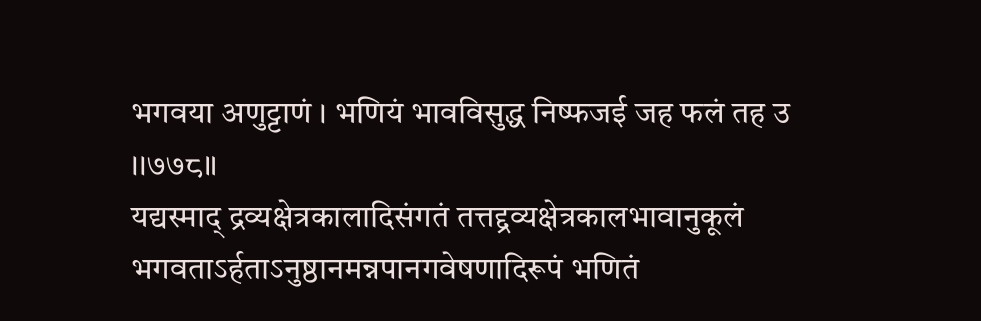भगवया अणुट्टाणं । भणियं भावविसुद्ध निष्फजई जह फलं तह उ ।।७७८॥
यद्यस्माद् द्रव्यक्षेत्रकालादिसंगतं तत्तद्द्रव्यक्षेत्रकालभावानुकूलं भगवताऽर्हताऽनुष्ठानमन्नपानगवेषणादिरूपं भणितं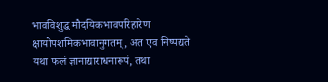भावविशुद्ध मौदयिकभावपरिहारेण क्षायोपशमिकभावानुगतम्, अत एव निष्पद्यते यथा फलं ज्ञानाद्याराधनारूपं, तथा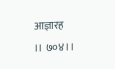आज्ञारह
।। ७०४।।